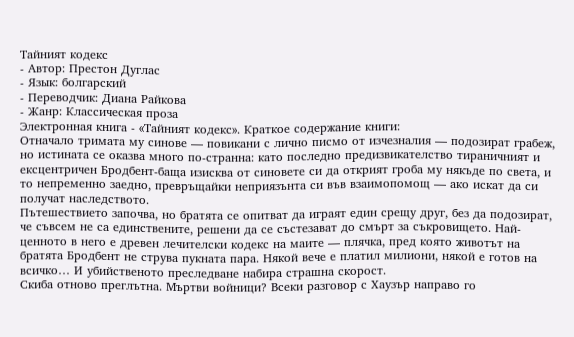Тайният кодекс
- Автор: Престон Дуглас
- Язык: болгарский
- Переводчик: Диана Райкова
- Жанр: Классическая проза
Электронная книга - «Тайният кодекс». Краткое содержание книги:
Отначало тримата му синове — повикани с лично писмо от изчезналия — подозират грабеж, но истината се оказва много по-странна: като последно предизвикателство тираничният и ексцентричен Бродбент-баща изисква от синовете си да открият гроба му някъде по света, и то непременно заедно, превръщайки неприязънта си във взаимопомощ — ако искат да си получат наследството.
Пътешествието започва, но братята се опитват да играят един срещу друг, без да подозират, че съвсем не са единствените, решени да се състезават до смърт за съкровището. Най-ценното в него е древен лечителски кодекс на маите — плячка, пред която животът на братята Бродбент не струва пукната пара. Някой вече е платил милиони, някой е готов на всичко… И убийственото преследване набира страшна скорост.
Скиба отново преглътна. Мъртви войници? Всеки разговор с Хаузър направо го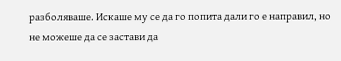разболяваше. Искаше му се да го попита дали го е направил, но не можеше да се застави да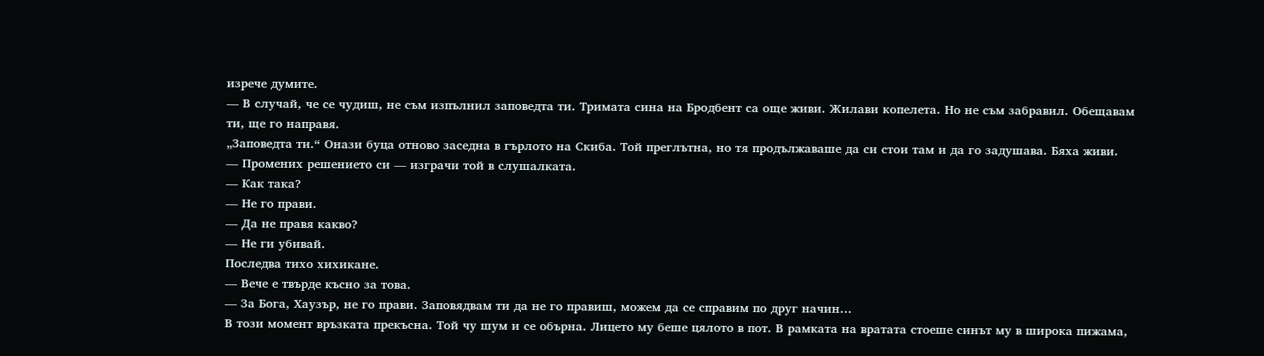изрече думите.
— В случай, че се чудиш, не съм изпълнил заповедта ти. Тримата сина на Бродбент са още живи. Жилави копелета. Но не съм забравил. Обещавам ти, ще го направя.
„Заповедта ти.“ Онази буца отново заседна в гърлото на Скиба. Той преглътна, но тя продължаваше да си стои там и да го задушава. Бяха живи.
— Промених решението си — изграчи той в слушалката.
— Как така?
— Не го прави.
— Да не правя какво?
— Не ги убивай.
Последва тихо хихикане.
— Вече е твърде късно за това.
— За Бога, Хаузър, не го прави. Заповядвам ти да не го правиш, можем да се справим по друг начин…
В този момент връзката прекъсна. Той чу шум и се обърна. Лицето му беше цялото в пот. В рамката на вратата стоеше синът му в широка пижама,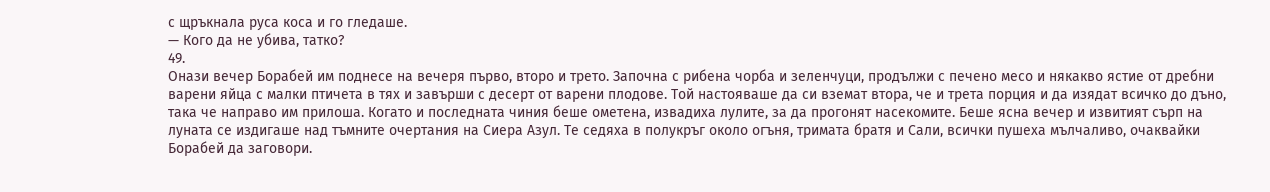с щръкнала руса коса и го гледаше.
— Кого да не убива, татко?
49.
Онази вечер Борабей им поднесе на вечеря първо, второ и трето. Започна с рибена чорба и зеленчуци, продължи с печено месо и някакво ястие от дребни варени яйца с малки птичета в тях и завърши с десерт от варени плодове. Той настояваше да си вземат втора, че и трета порция и да изядат всичко до дъно, така че направо им прилоша. Когато и последната чиния беше ометена, извадиха лулите, за да прогонят насекомите. Беше ясна вечер и извитият сърп на луната се издигаше над тъмните очертания на Сиера Азул. Те седяха в полукръг около огъня, тримата братя и Сали, всички пушеха мълчаливо, очаквайки Борабей да заговори.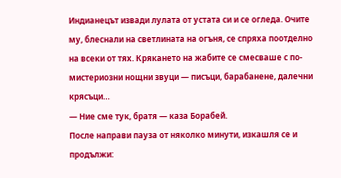Индианецът извади лулата от устата си и се огледа. Очите му, блеснали на светлината на огъня, се спряха поотделно на всеки от тях. Крякането на жабите се смесваше с по-мистериозни нощни звуци — писъци, барабанене, далечни крясъци…
— Ние сме тук, братя — каза Борабей.
После направи пауза от няколко минути, изкашля се и продължи: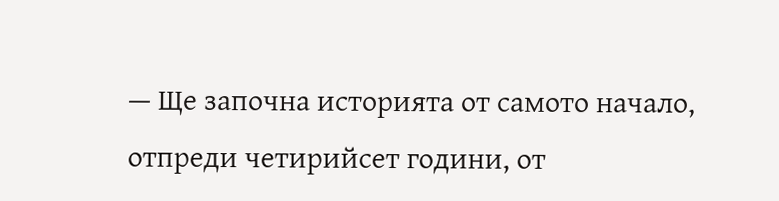— Ще започна историята от самото начало, отпреди четирийсет години, от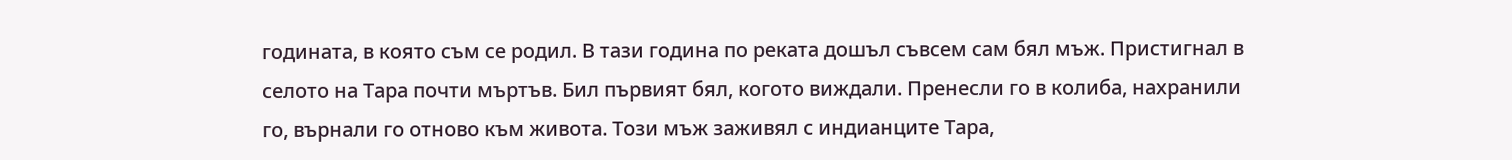годината, в която съм се родил. В тази година по реката дошъл съвсем сам бял мъж. Пристигнал в селото на Тара почти мъртъв. Бил първият бял, когото виждали. Пренесли го в колиба, нахранили го, върнали го отново към живота. Този мъж заживял с индианците Тара,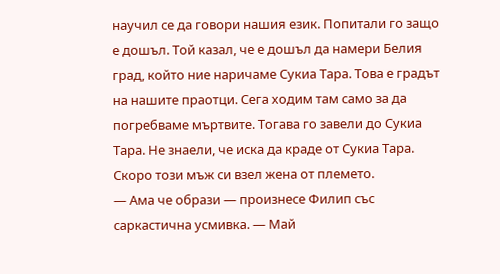научил се да говори нашия език. Попитали го защо е дошъл. Той казал, че е дошъл да намери Белия град, който ние наричаме Сукиа Тара. Това е градът на нашите праотци. Сега ходим там само за да погребваме мъртвите. Тогава го завели до Сукиа Тара. Не знаели, че иска да краде от Сукиа Тара. Скоро този мъж си взел жена от племето.
— Ама че образи — произнесе Филип със саркастична усмивка. — Май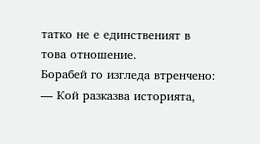татко не е единственият в това отношение.
Борабей го изгледа втренчено:
— Кой разказва историята,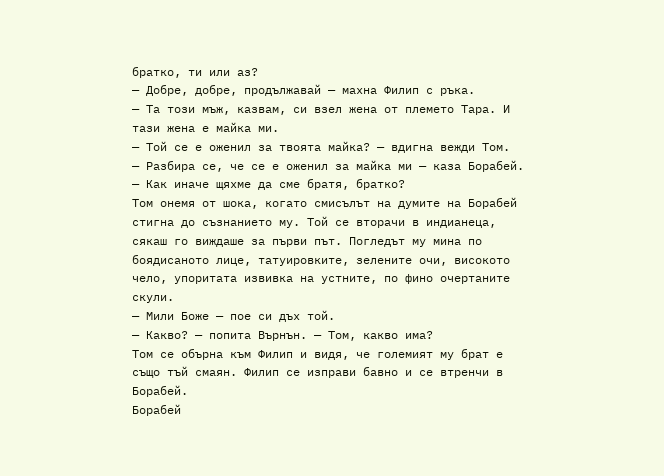братко, ти или аз?
— Добре, добре, продължавай — махна Филип с ръка.
— Та този мъж, казвам, си взел жена от племето Тара. И тази жена е майка ми.
— Той се е оженил за твоята майка? — вдигна вежди Том.
— Разбира се, че се е оженил за майка ми — каза Борабей. — Как иначе щяхме да сме братя, братко?
Том онемя от шока, когато смисълът на думите на Борабей стигна до съзнанието му. Той се вторачи в индианеца, сякаш го виждаше за първи път. Погледът му мина по боядисаното лице, татуировките, зелените очи, високото чело, упоритата извивка на устните, по фино очертаните скули.
— Мили Боже — пое си дъх той.
— Какво? — попита Върнън. — Том, какво има?
Том се обърна към Филип и видя, че големият му брат е също тъй смаян. Филип се изправи бавно и се втренчи в Борабей.
Борабей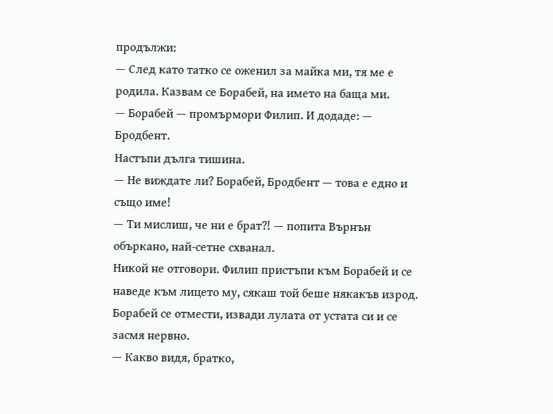продължи:
— След като татко се оженил за майка ми, тя ме е родила. Казвам се Борабей, на името на баща ми.
— Борабей — промърмори Филип. И додаде: — Бродбент.
Настъпи дълга тишина.
— Не виждате ли? Борабей, Бродбент — това е едно и също име!
— Ти мислиш, че ни е брат?! — попита Върнън объркано, най-сетне схванал.
Никой не отговори. Филип пристъпи към Борабей и се наведе към лицето му, сякаш той беше някакъв изрод. Борабей се отмести, извади лулата от устата си и се засмя нервно.
— Какво видя, братко,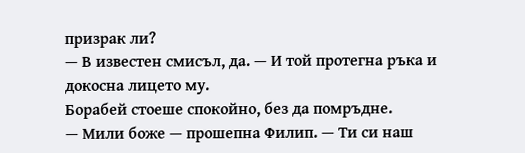призрак ли?
— В известен смисъл, да. — И той протегна ръка и докосна лицето му.
Борабей стоеше спокойно, без да помръдне.
— Мили боже — прошепна Филип. — Ти си наш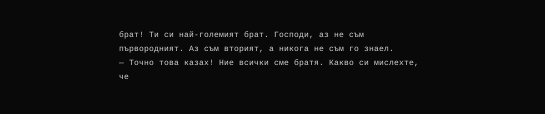брат! Ти си най-големият брат. Господи, аз не съм първородният. Аз съм вторият, а никога не съм го знаел.
— Точно това казах! Ние всички сме братя. Какво си мислехте, че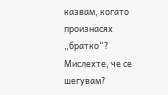казвам, когато произнасях „братко“? Мислехте, че се шегувам?